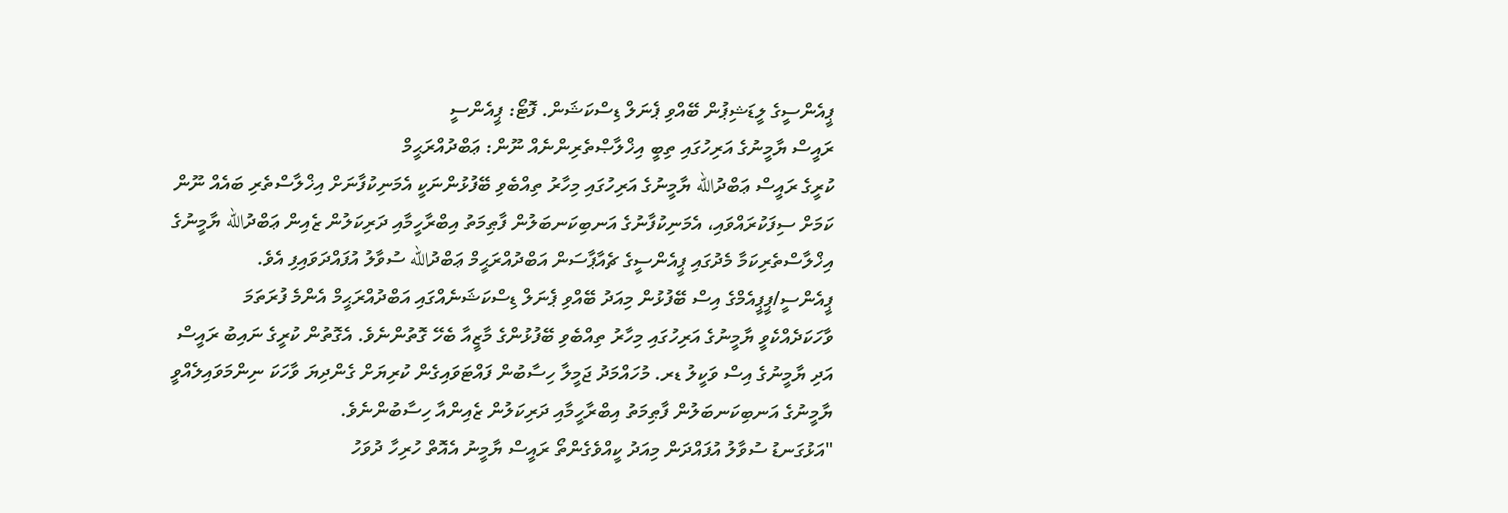ޕީއެންސީގެ ލީޑަޝިޕުން ބޭއްވި ޕެނަލް ޑިސްކަޝަން. ފޮޓޯ: ޕީއެންސީ
ރައީސް ޔާމީނުގެ އަރިހުގައި ތިބީ އިޚްލާޞްތެރިންނެއް ނޫން: ޢަބްދުއްރަޙީމް
ކުރީގެ ރައީސް ޢަބްދުالله ޔާމީނުގެ އަރިހުގައި މިހާރު ތިއްބެވި ބޭފުޅުންނަކީ އެމަނިކުފާނަށް އިޚްލާސްތެރި ބައެއް ނޫން ކަމަށް ސިފަކުރައްވައި، އެމަނިކުފާނުގެ އަނބިކަނބަލުން ފާޠިމަތު އިބްރާހީމާއި ދަރިކަލުން ޒެއިން ޢަބްދުالله ޔާމީނުގެ އިޚްލާސްތެރިކަމާ މެދުގައި ޕީއެންސީގެ ޗެއާޕާސަން އަބްދުއްރަޙީމް ޢަބްދުالله ސުވާލު އުފައްދަވައިފި އެވެ.
ޕީއެންސީ/ޕީޕީއެމްގެ އިސް ބޭފުޅުން މިއަދު ބޭއްވި ޕެނަލް ޑިސްކަޝަނެއްގައި އަބްދުއްރަޙީމް އެންމެ ފުރަތަމަ ވާހަކަދެއްކެވީ ޔާމީނުގެ އަރިހުގައި މިހާރު ތިއްބެވި ބޭފުޅުންގެ މާޒީއާ ބެހޭ ގޮތުންނެވެ. އެގޮތުން ކުރީގެ ނައިބު ރައީސް އަދި ޔާމީނުގެ އިސް ވަކީލު ޑރ. މުހައްމަދު ޖަމީލާ ހިސާބުން ފައްޓަވައިގެން ކުރިޔަށް ގެންދިޔަ ވާހަކަ ނިންމަވައިލެއްވީ ޔާމީނުގެ އަނބިކަނބަލުން ފާޠިމަތު އިބްރާހީމާއި ދަރިކަލުން ޒެއިންއާ ހިސާބުންނެވެ.
"އަޅުގަނޑު ސުވާލު އުފައްދަން މިއަދު ކީއްވެގެންތޯ ރައީސް ޔާމީނު އެއޮތް ހުރިހާ ދުވަހު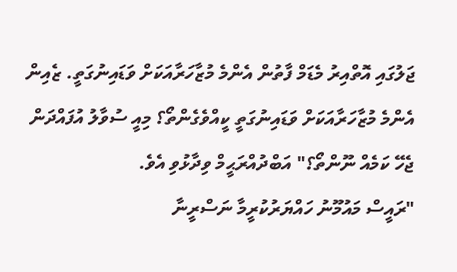ޖަލުގައި އޮތްއިރު މެޑަމް ފާތުން އެންމެ މުޒާހަރާއަކަށް ވަޑައިނުގަތީ. ޒެއިން އެންމެ މުޒާހަރާއަކަށް ވަޑައިނުގަތީ ކީއްވެގެންތޯ؟ މިއީ ސުވާލު އުފައްދަން ޖެހޭ ކަމެއް ނޫންތޯ؟" އަބްދުއްރަޙީމް ވިދާޅުވި އެވެ.
"ރައީސް މައުމޫނު ހައްޔަރުކުރީމާ ނަސްރީނާ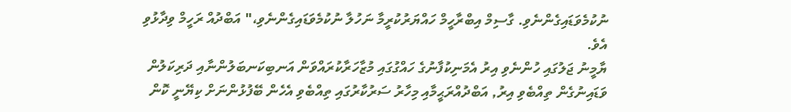ނުކުމެވަޑައިގެންނެވި. ގާސިމް އިބްރާހީމް ހައްޔަރުކުރީމާ ނަހުލާ ނުކުމެވަޑައިގެންނެވި،" އަބްދުއް ރަހީމް ވިދާޅުވި އެވެ.
ޔާމީނު ޖަލުގައި ހުންނެވި އިރު އެމަނިކުފާނުގެ ހައްގުގައި މުޒާހަރާކުރައްވަން އަނބިކަނބަލުންނާއި ދަރިކަލުން ވަޑައިނުގެން ތިއްބެވި އިރު, އަބްދުއްރަޙީމާއި މިހާރު ސަރުކާރުގައި ތިއްބެވި އެހެން ބޭފުޅުންނަށް ކިޔޭނީ ކޮން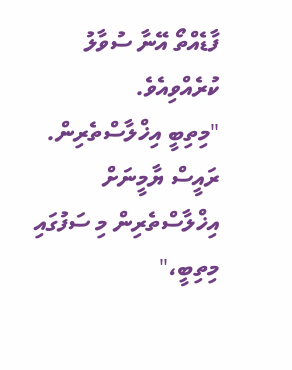ފާޑެއްތޯ އޭނާ ސުވާލު ކުރެއްވިއެވެ.
"މިތިބީ އިޚްލާސްތެރިން. ރައީސް ޔާމީނަށް އިޚްލާސްތެރިން މި ސަފުގައި މިތިބީ،"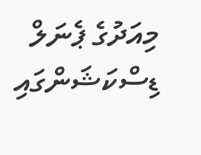މިއަދުގެ ޕެނަލް ޑިސްކަޝަންގައި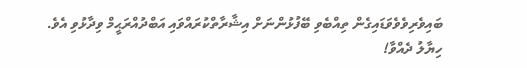ބައިވެރިވެވެވަޑައިގެން ތިއްބެވި ބޭފުޅުންނަށް އިޝާރާތްކުރައްވައި އަބްދުއްރަޙީމް ވިދާޅުވި އެވެ.
ހިޔާލު ދެއްވާ!